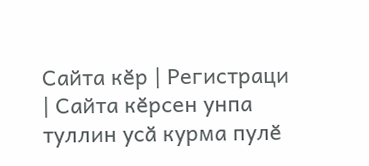Сайта кӗр | Регистраци | Сайта кӗрсен унпа туллин усӑ курма пулӗ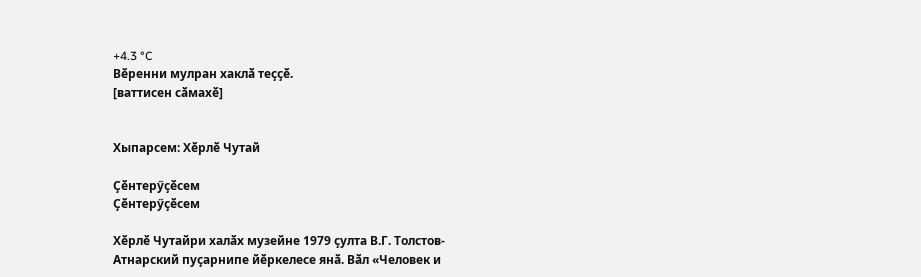+4.3 °C
Вӗренни мулран хаклӑ теҫҫӗ.
[ваттисен сӑмахӗ]


Хыпарсем: Хӗрлӗ Чутай

Ҫӗнтерӳҫӗсем
Ҫӗнтерӳҫӗсем

Хӗрлӗ Чутайри халӑх музейне 1979 ҫулта В.Г. Толстов-Атнарский пуҫарнипе йӗркелесе янӑ. Вӑл «Человек и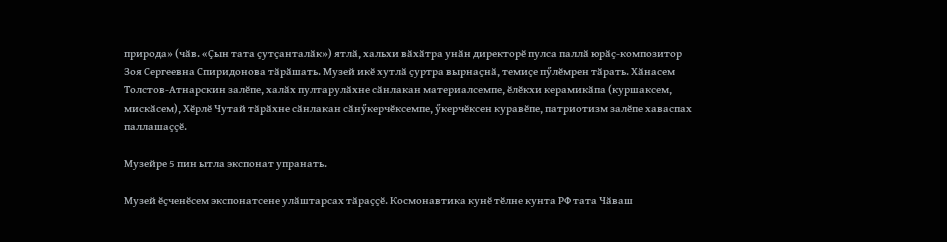природа» (чӑв. «Ҫын тата ҫутҫанталӑк») ятлӑ, хальхи вӑхӑтра унӑн директорӗ пулса паллӑ юрӑҫ-композитор Зоя Сергеевна Спиридонова тӑрӑшать. Музей икӗ хутлӑ ҫуртра вырнаҫнӑ, темиҫе пӳлӗмрен тӑрать. Хӑнасем Толстов-Атнарскин залӗпе, халӑх пултарулӑхне сӑнлакан материалсемпе, ӗлӗкхи керамикӑпа (куршаксем, мискӑсем), Хӗрлӗ Чутай тӑрӑхне сӑнлакан сӑнӳкерчӗксемпе, ӳкерчӗксен куравӗпе, патриотизм залӗпе хаваспах паллашаҫҫӗ.

Музейре 5 пин ытла экспонат упранать.

Музей ӗҫченӗсем экспонатсене улӑштарсах тӑраҫҫӗ. Космонавтика кунӗ тӗлне кунта РФ тата Чӑваш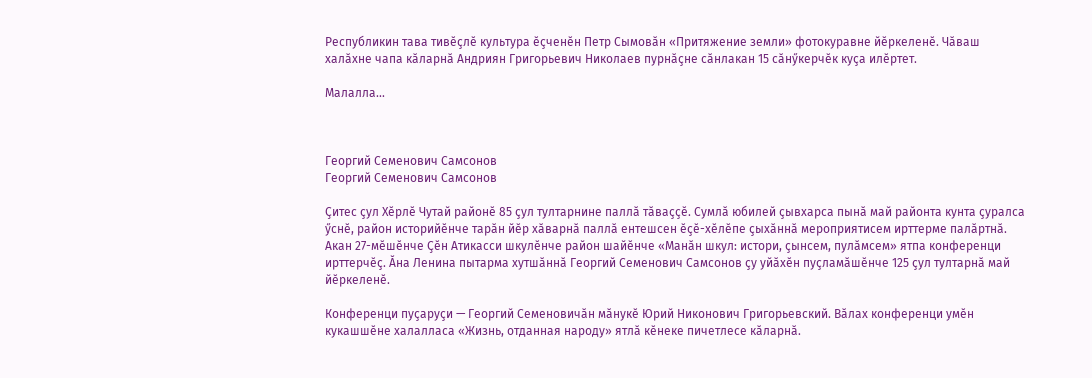Республикин тава тивӗҫлӗ культура ӗҫченӗн Петр Сымовӑн «Притяжение земли» фотокуравне йӗркеленӗ. Чӑваш халӑхне чапа кӑларнӑ Андриян Григорьевич Николаев пурнӑҫне сӑнлакан 15 сӑнӳкерчӗк куҫа илӗртет.

Малалла...



Георгий Семенович Самсонов
Георгий Семенович Самсонов

Ҫитес ҫул Хӗрлӗ Чутай районӗ 85 ҫул тултарнине паллӑ тӑваҫҫӗ. Сумлӑ юбилей ҫывхарса пынӑ май районта кунта ҫуралса ӳснӗ, район историйӗнче тарӑн йӗр хӑварнӑ паллӑ ентешсен ӗҫӗ-хӗлӗпе ҫыхӑннӑ мероприятисем ирттерме палӑртнӑ. Акан 27-мӗшӗнче Ҫӗн Атикасси шкулӗнче район шайӗнче «Манӑн шкул: истори, ҫынсем, пулӑмсем» ятпа конференци ирттерчӗҫ. Ӑна Ленина пытарма хутшӑннӑ Георгий Семенович Самсонов ҫу уйӑхӗн пуҫламӑшӗнче 125 ҫул тултарнӑ май йӗркеленӗ.

Конференци пуҫаруҫи — Георгий Семеновичӑн мӑнукӗ Юрий Никонович Григорьевский. Вӑлах конференци умӗн кукашшӗне халалласа «Жизнь, отданная народу» ятлӑ кӗнеке пичетлесе кӑларнӑ.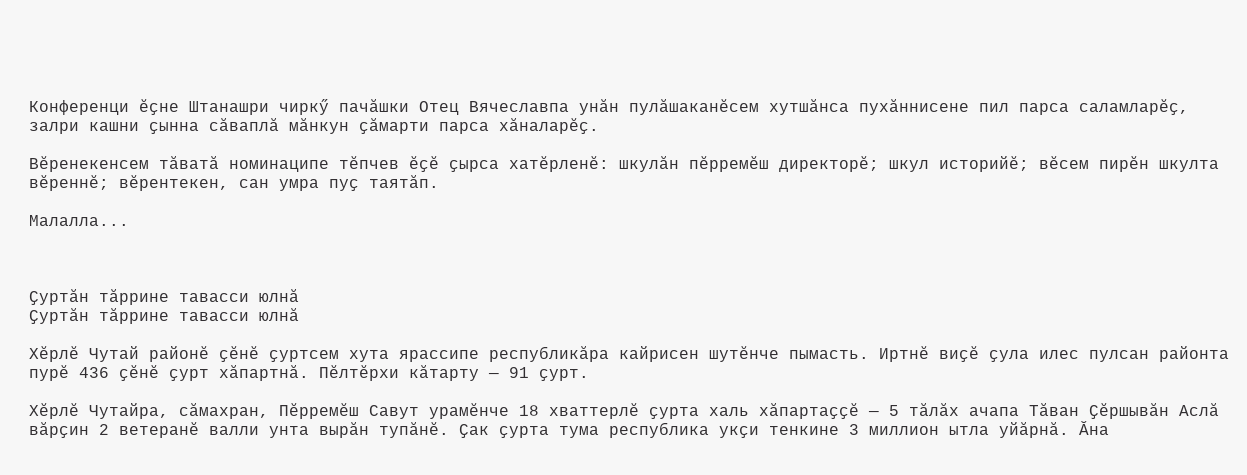Конференци ӗҫне Штанашри чиркӳ пачӑшки Отец Вячеславпа унӑн пулӑшаканӗсем хутшӑнса пухӑннисене пил парса саламларӗҫ, залри кашни ҫынна сӑваплӑ мӑнкун ҫӑмарти парса хӑналарӗҫ.

Вӗренекенсем тӑватӑ номинаципе тӗпчев ӗҫӗ ҫырса хатӗрленӗ: шкулӑн пӗрремӗш директорӗ; шкул историйӗ; вӗсем пирӗн шкулта вӗреннӗ; вӗрентекен, сан умра пуҫ таятӑп.

Малалла...



Ҫуртӑн тӑррине тавасси юлнӑ
Ҫуртӑн тӑррине тавасси юлнӑ

Хӗрлӗ Чутай районӗ ҫӗнӗ ҫуртсем хута ярассипе республикӑра кайрисен шутӗнче пымасть. Иртнӗ виҫӗ ҫула илес пулсан районта пурӗ 436 ҫӗнӗ ҫурт хӑпартнӑ. Пӗлтӗрхи кӑтарту — 91 ҫурт.

Хӗрлӗ Чутайра, сӑмахран, Пӗрремӗш Савут урамӗнче 18 хваттерлӗ ҫурта халь хӑпартаҫҫӗ — 5 тӑлӑх ачапа Тӑван Ҫӗршывӑн Аслӑ вӑрҫин 2 ветеранӗ валли унта вырӑн тупӑнӗ. Ҫак ҫурта тума республика укҫи тенкине 3 миллион ытла уйӑрнӑ. Ӑна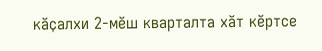кӑҫалхи 2-мӗш кварталта хӑт кӗртсе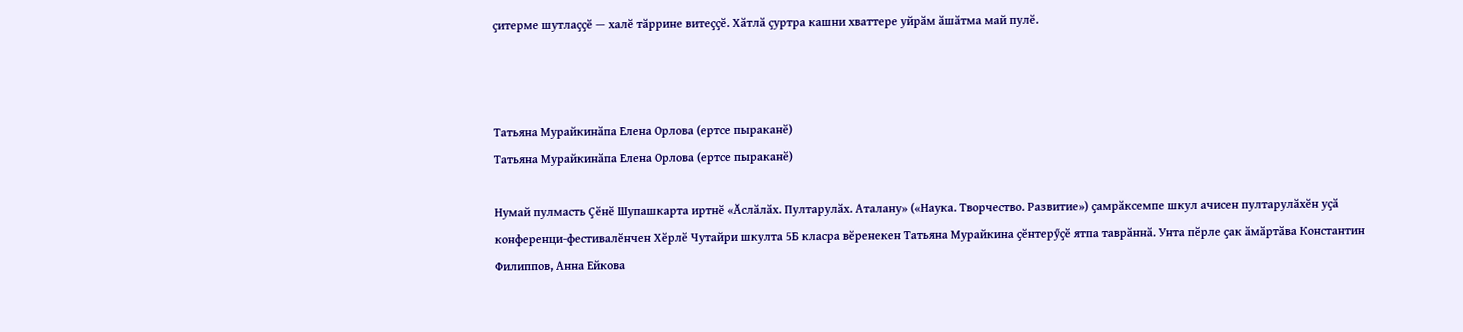ҫитерме шутлаҫҫӗ — халӗ тӑррине витеҫҫӗ. Хӑтлӑ ҫуртра кашни хваттере уйрӑм ӑшӑтма май пулӗ.



Татьяна Мурайкинӑпа Елена Орлова (ертсе пыраканӗ)
Татьяна Мурайкинӑпа Елена Орлова (ертсе пыраканӗ)

Нумай пулмасть Ҫӗнӗ Шупашкарта иртнӗ «Ӑслӑлӑх. Пултарулӑх. Аталану» («Наука. Творчество. Развитие») ҫамрӑксемпе шкул ачисен пултарулӑхӗн уҫӑ конференци-фестивалӗнчен Хӗрлӗ Чутайри шкулта 5Б класра вӗренекен Татьяна Мурайкина ҫӗнтерӳҫӗ ятпа таврӑннӑ. Унта пӗрле ҫак ӑмӑртӑва Константин Филиппов, Анна Ейкова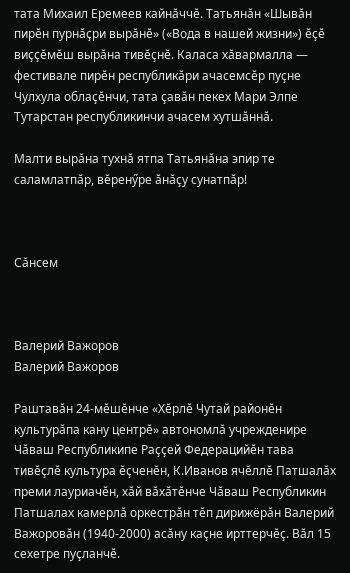тата Михаил Еремеев кайнӑччӗ. Татьянӑн «Шывӑн пирӗн пурнӑҫри вырӑнӗ» («Вода в нашей жизни») ӗҫӗ виҫҫӗмӗш вырӑна тивӗҫнӗ. Каласа хӑвармалла — фестивале пирӗн республикӑри ачасемсӗр пуҫне Чулхула облаҫӗнчи, тата ҫавӑн пекех Мари Элпе Тутарстан республикинчи ачасем хутшӑннӑ.

Малти вырӑна тухнӑ ятпа Татьянӑна эпир те саламлатпӑр, вӗренӳре ӑнӑҫу сунатпӑр!



Сӑнсем



Валерий Важоров
Валерий Важоров

Раштавӑн 24-мӗшӗнче «Хӗрлӗ Чутай районӗн культурӑпа кану центрӗ» автономлӑ учрежденире Чӑваш Республикипе Раҫҫей Федерацийӗн тава тивӗҫлӗ культура ӗҫченӗн, К.Иванов ячӗллӗ Патшалӑх преми лауриачӗн, хӑй вӑхӑтӗнче Чӑваш Республикин Патшалах камерлӑ оркестрӑн тӗп дирижёрӑн Валерий Важоровӑн (1940-2000) асӑну каҫне ирттерчӗҫ. Вӑл 15 сехетре пуҫланчӗ.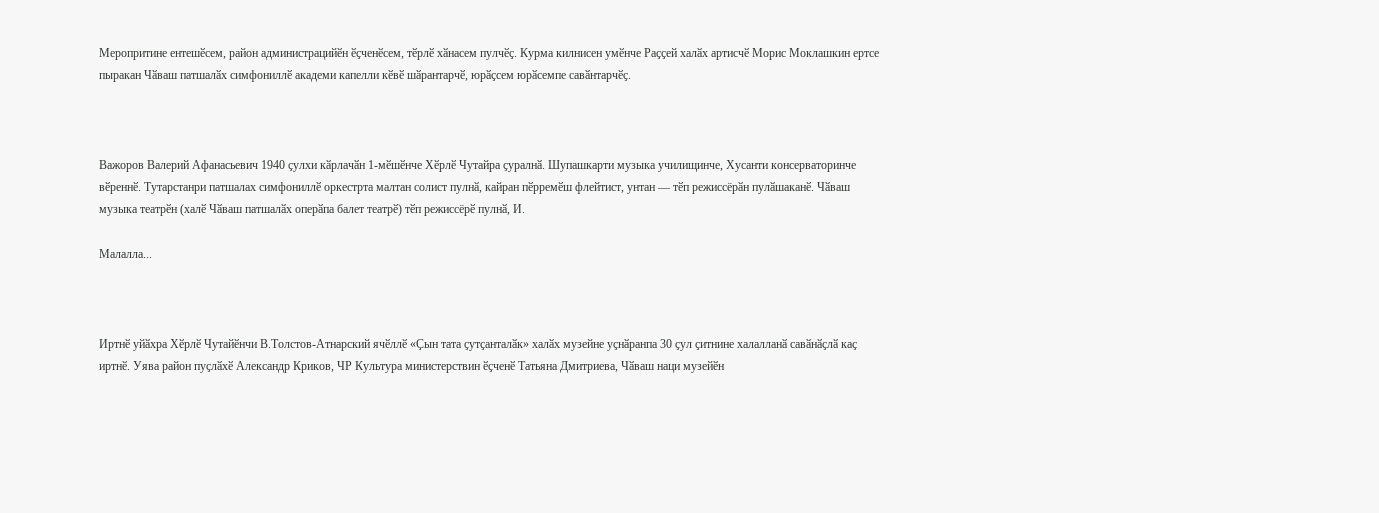Меропритине ентешӗсем, район администрацийӗн ӗҫченӗсем, тӗрлӗ хӑнасем пулчӗҫ. Курма килнисен умӗнче Раҫҫей халӑх артисчӗ Морис Моклашкин ертсе пыракан Чӑваш патшалӑх симфониллӗ академи капелли кӗвӗ шӑрантарчӗ, юрӑҫсем юрӑсемпе савӑнтарчӗҫ.



Важоров Валерий Афанасьевич 1940 ҫулхи кӑрлачӑн 1-мӗшӗнче Хӗрлӗ Чутайра ҫуралнӑ. Шупашкарти музыка училищинче, Хусанти консерваторинче вӗреннӗ. Тутарстанри патшалах симфониллӗ оркестрта малтан солист пулнӑ, кайран пӗрремӗш флейтист, унтан — тӗп режиссёрӑн пулӑшаканӗ. Чӑваш музыка театрӗн (халӗ Чӑваш патшалӑх оперӑпа балет театрӗ) тӗп режиссёрӗ пулнӑ, И.

Малалла...



Иртнӗ уйӑхра Хӗрлӗ Чутайӗнчи В.Толстов-Атнарский ячӗллӗ «Ҫын тата ҫутҫанталӑк» халӑх музейне уҫнӑранпа 30 ҫул ҫитнине халалланӑ савӑнӑҫлӑ каҫ иртнӗ. Уява район пуҫлӑхӗ Александр Криков, ЧР Культура министерствин ӗҫченӗ Татьяна Дмитриева, Чӑваш наци музейӗн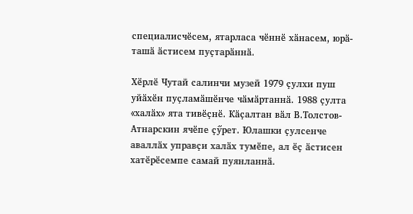специалисчӗсем, ятарласа чӗннӗ хӑнасем, юрӑ-ташӑ ӑстисем пуҫтарӑннӑ.

Хӗрлӗ Чутай салинчи музей 1979 ҫулхи пуш уйӑхӗн пуҫламӑшӗнче чӑмӑртаннӑ. 1988 ҫулта «халӑх» ята тивӗҫнӗ. Кӑҫалтан вӑл В.Толстов-Атнарскин ячӗпе ҫӳрет. Юлашки ҫулсенче аваллӑх управҫи халӑх тумӗпе, ал ӗҫ ӑстисен хатӗрӗсемпе самай пуянланнӑ.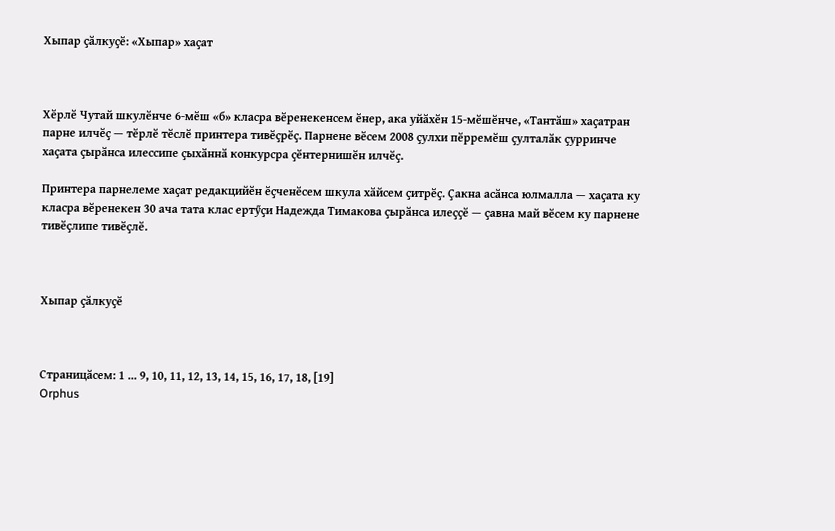Хыпар ҫӑлкуҫӗ: «Хыпар» хаҫат



Хӗрлӗ Чутай шкулӗнче 6-мӗш «б» класра вӗренекенсем ӗнер, ака уйӑхӗн 15-мӗшӗнче, «Тантӑш» хаҫатран парне илчӗҫ — тӗрлӗ тӗслӗ принтера тивӗҫрӗҫ. Парнене вӗсем 2008 ҫулхи пӗрремӗш ҫулталӑк ҫурринче хаҫата ҫырӑнса илессипе ҫыхӑннӑ конкурсра ҫӗнтернишӗн илчӗҫ.

Принтера парнелеме хаҫат редакцийӗн ӗҫченӗсем шкула хӑйсем ҫитрӗҫ. Ҫакна асӑнса юлмалла — хаҫата ку класра вӗренекен 30 ача тата клас ертӳҫи Надежда Тимакова ҫырӑнса илеҫҫӗ — ҫавна май вӗсем ку парнене тивӗҫлипе тивӗҫлӗ.



Хыпар ҫӑлкуҫӗ



Страницӑсем: 1 ... 9, 10, 11, 12, 13, 14, 15, 16, 17, 18, [19]
Orphus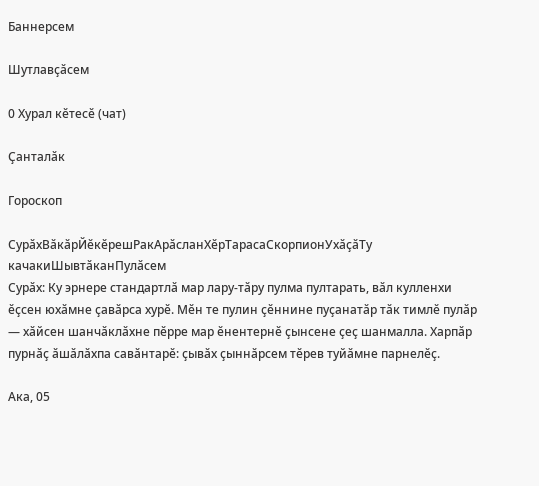Баннерсем

Шутлавҫӑсем

0 Хурал кӗтесӗ (чат)

Ҫанталӑк

Гороскоп

СурӑхВӑкӑрЙӗкӗрешРакАрӑсланХӗрТарасаСкорпионУхӑҫӑТу качакиШывтӑканПулӑсем
Сурӑх: Ку эрнере стандартлӑ мар лару-тӑру пулма пултарать, вӑл кулленхи ӗҫсен юхӑмне ҫавӑрса хурӗ. Мӗн те пулин ҫӗннине пуҫанатӑр тӑк тимлӗ пулӑр — хӑйсен шанчӑклӑхне пӗрре мар ӗнентернӗ ҫынсене ҫеҫ шанмалла. Харпӑр пурнӑҫ ӑшӑлӑхпа савӑнтарӗ: ҫывӑх ҫыннӑрсем тӗрев туйӑмне парнелӗҫ.

Ака, 05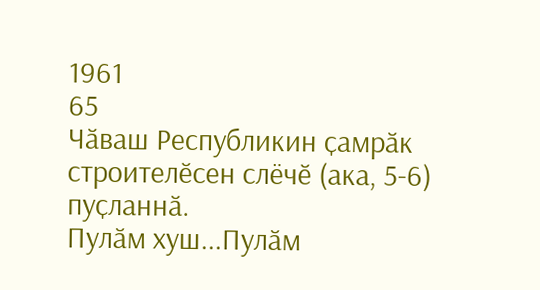1961
65
Чӑваш Республикин ҫамрӑк строителӗсен слёчӗ (ака, 5-6) пуҫланнӑ.
Пулӑм хуш...Пулӑм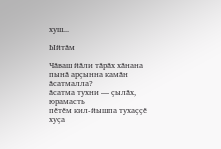хуш...

Ыйтӑм

Чӑваш йӑли тӑрӑх хӑнана пынӑ арҫынна камӑн ӑсатмалла?
ӑсатма тухни — ҫылӑх, юрамасть
пӗтӗм кил-йышпа тухаҫҫӗ
хуҫа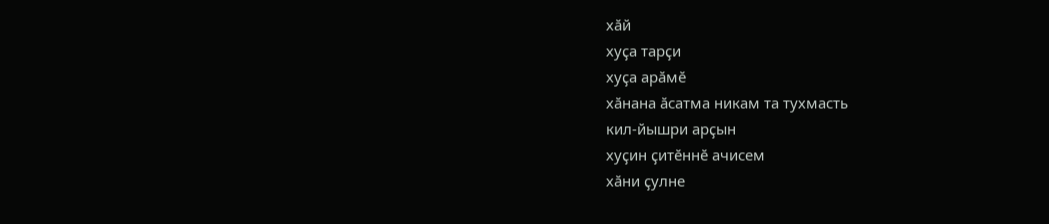хӑй
хуҫа тарҫи
хуҫа арӑмӗ
хӑнана ӑсатма никам та тухмасть
кил-йышри арҫын
хуҫин ҫитӗннӗ ачисем
хӑни ҫулне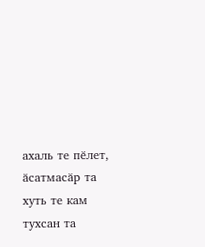ахаль те пӗлет, ӑсатмасӑр та
хуть те кам тухсан та